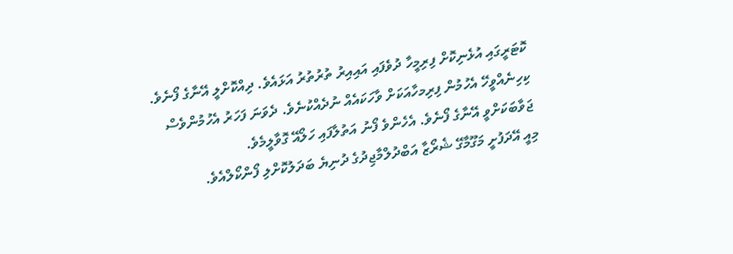ކޮޓަރީގައި އުޅެނިކޮށް ފިރިމީހާ ދުވެފައި އައިއިރު ތުރުތުރު އަޅައެވެ. ދިއްކޮށްލީ އޭނާގެ ފޯނެވެ. ކިހިނެއްވީހޭ އެހުމުން ފިރިމހާއަކަށް ވާހަކައެއް ނުދެއްކުނެވެ. ދެވަނަ ފަހަރު އެހުމުންވެސް ޖަވާބަކަށްވީ އޭނާގެ ފޯނެވެ. އެހެންވެ ފޯނު އަތުލާފައި ހަލޯއޭ ގޮވާލީމެވެ.
މިއީ އޭދަފުށީ މަގޫމާގޭ ޝެރޯޒާ އަބްދުލްމާޖިދުގެ ދުނިޔެ ބަދަލުކޮށްލި ފޯންކޯލްއެވެ.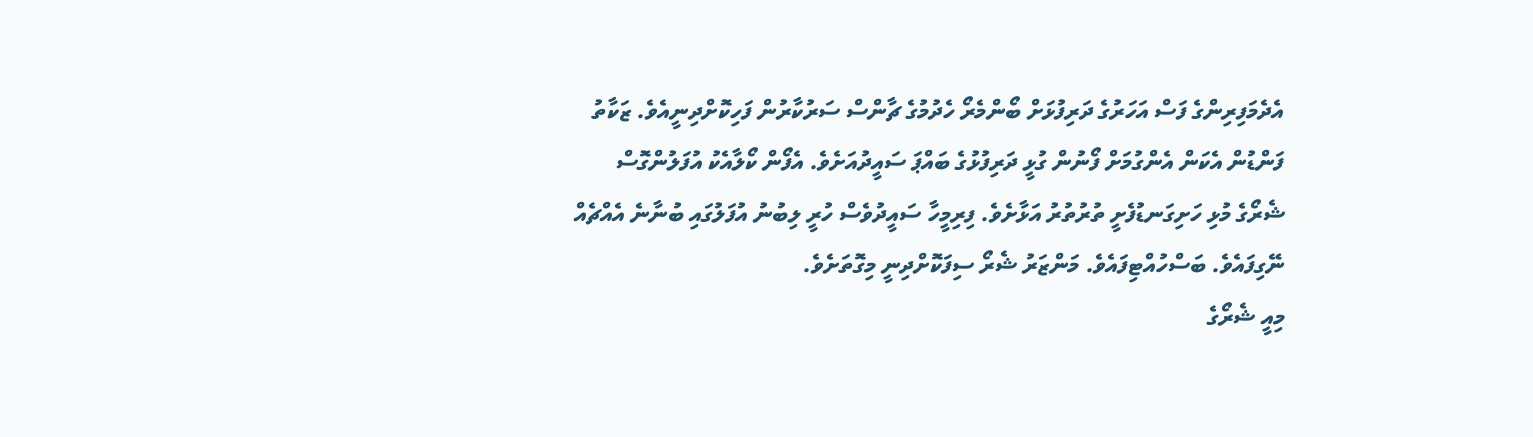އެދެމަފިރިންގެ ފަސް އަހަރުގެ ދަރިފުޅަށް ބޯންމެރޯ ހެދުމުގެ ޗާންސް ސަރުކާރުން ފަހިކޮށްދިނީއެވެ. ޒަކާތު ފަންޑުން އެކަން އެންގުމަށް ފޯނުން ގުޅީ ދަރިފުޅުގެ ބައްޕަ ސައީދުއަށެވެ. އެފޯން ކޯލާއެކު އުފަލުންގޮސް ޝެރޯގެ މުޅި ހަށިގަނޑުފެށީ ތުރުތުރު އަޅާށެވެ. ފިރިމީހާ ސައީދުވެސް ހުރީ ލިބުނު އުފަލުގައި ބުނާނެ އެއްޗެއް ނޭގިފައެވެ. ބަސްހުއްޓިފައެވެ. މަންޒަރު ޝެރޯ ސިފަކޮށްދިނީ މިގޮތަށެވެ.
މިއީ ޝެރޯގެ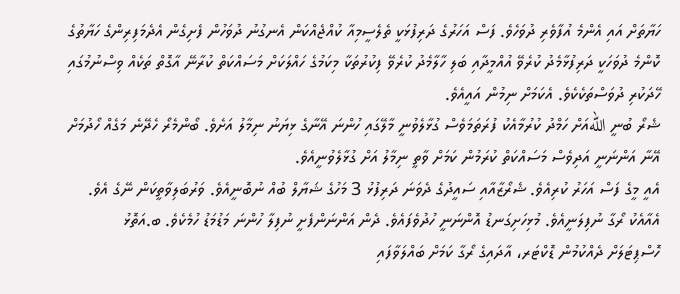ހަޔާތަށް އައި އެންމެ އުފާވެރި ދުވަހެވެ. ފަސް އަހަރުގެ ދަރިފުޅަކީ ތެލެސީމިއާ ކުއްޖެއްކަން އެނގުނު ދުވަހުން ފެށިގެން އެދެމަފިރިންގެ ހަޔާތުގެ ކޮންމެ ދުވަހަކީ ދަރިފުޅާމެދު ކުރެވޭ އުއްމީދާއި ބަލި ހާލާމެދު ކުރެވޭ ފިކުރުތަކާ މިކަމުގެ ހައްލަކަށް މަސައްކަތް ކުރާނޭ އާގޮތް ތަކެއް ވިސްނުމުގައި ހޭދަކުރި ދުވަސްތަކެކެވެ. އެކަމަށް ނިމުން އައީއެވެ.
ޝެރޯ ބުނީ اللهއަށް ހަމްދު ކުރުމާއެކު ފުރަތަމަވެސް ގުޅާލެވުނީ މާލޭގައި ހުންނަ އޭނާގެ ޅިޔަނު ނިމާލު އަށެވެ. ބޯންމެރޯ ހެދޭނެ މަގެއް ހޯދުމަށް އޭނާ އަންނަނީ އަދިވެސް މަސައްކަތް ކުރަމުން ކަމަށް ވާތީ ނިމާލު އަށް ގުޅާލެވުނީއެވެ.
އެއީ މީގެ ފަސް އަހަރު ކުރިއެވެ. ޝެރޯޒާއާއި ސައީދުގެ ދެވަނަ ދަރިފުޅު 3 މަހުގެ ޝަޔާލް ބުއް ނުބޮނީއެވެ. ވަރުބަލިވާތީކަން ނޭގެ އެވެ. އެއާއެކު ރޯގާ ނުފިލަނީއެވެ. މުޅިހަށިގަނޑު އޮންނަނީ ހުދުވެފައެވެ. ދެން އަންނަންފެށީ ނުފިލާ ހުންނަ މަޑުމަޑު ހުމެކެވެ. ބ.އަތޮޅު ހޮސްޕިޓަލަށް ދެއްކުމުން ޑޮކްޓަރ، އާދައިގެ ރޯގާ ކަމަށް ބައްލަވާފައި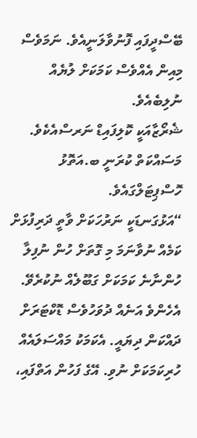ބޭސްދީފައި ފޮނުވާލަނީއެވެ. ނަމަވެސް މިއިން އެއްވެސް ކަމަކަށް ލުޔެއް ނުލިބެއެވެ.
ޝެރޯޒާއަކީ ކޮލިފައިޑް ނަރސްއެކެވެ. މަސައްކަތް ކުރަނީ ބ.އަތޮޅު ހޮސްޕިޓަލްގައެވެ.
“އަޅުގަނޑަކީ ނަރުހަކަށް ވާތީ ދަރިފުޅަށް ކަމެއް ނުވާނަމަ މި ގޮތަށް ހުން ނުފިލާ ހުންނާނެ ކަމަކަށް ގަބޫލެއް ނުކުރެވޭ. އެހެންވެ އަނެއް ދުވަހުވެސް ޑޮކްޓަރަށް ދައްކަން ދިޔައީ. އެކަމަކު މައްސަލައެއް ހުރިކަމަކަށް ނުވި. އޭގެ ފަހުން އަތްފައި،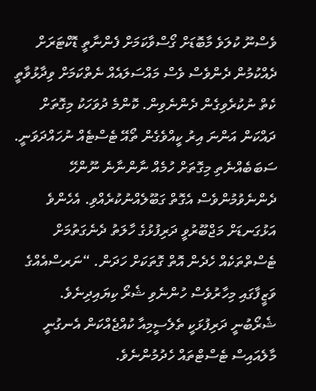ވެސްނޫ ކުލަވެ މާބޮޑަށް ގޯސްވާކަމަށް ފެންނާތީ ޑޮކްޓަރަށް ދެއްކުމުން ދެންވެސް ވެސް މައްސަލައެއް ނެތްކަމަށް ވިދާޅުވާތީ ކެތް ނުކުރެވިގެން ދެންނެވިން. ކޮންމެ ދުވަހަކު މިގޮތަށް ދައްކަން އަންނަ އިރު ކީއްވެގެން ތޯއޭ ޓެސްޓެއް ނުހައްދަވަނީ. ސަބަބެއްނެތި މިގޮތަށް ހުމެއް ނާންނާނެ ނޫންހޭ ދެންނެވުމުންވެސް އެގޮތް ގަބޫލެއްނުކުރެއްވި. އެހެންވެ އަޅުގަނޑަށް މަޖްބޫރުވީ ދަރިފުޅުގެ ހާލަތު ދެނެގަތުމަށް ޓެސްތްތަކެއް ހެދެން އޮތް ގޮތަކަށް ހަދަން. “ނަރސްއެއްގެ ވަޒީފާގައި މިހާރުވެސް ހުންނެވި ޝެރޯ ކިޔައިދިނެވެ.
ޝެރޯބުނީ ދަރިފުޅަކީ ތެލެސީމިއާ ކުއްޖެއްކަން އެނގުނީ މާލެއައިސް ޓެސްޓްތައް ހެދުމުންނެވެ.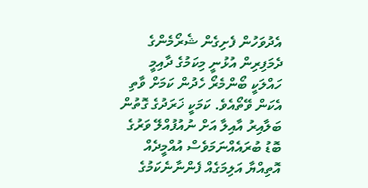އެދުވަހުން ފެށިގެން ޝެރޯމެންގެ ދެމަފިރިން އުޅުނީ މިކަމުގެ ދާއިމީ ހައްލަކީ ބޯންމެރޯ ހެދުން ކަމަށް ވާތި އެކަން ވޭތޯއެވެ. ކަމަކީ ޚަރަދުގެ ގޮތުން ބަލާއިރު އާއިލާ އަށް ނުއުފުއްލޭ ވަރުގެ ބޮޑު ބުރައެއްނަމަވެސް އުއްމީދެއް އޮތިއްޔާ އަލިމަގެއް ފެންނާނެކަމުގެ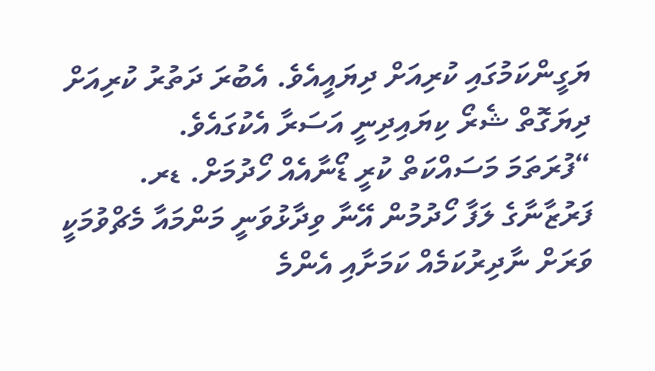ޔަގީންކަމުގައި ކުރިއަށް ދިޔައީއެވެ. އެބުރަ ދަތުރު ކުރިއަށް ދިޔަގޮތް ޝެރޯ ކިޔައިދިނީ އަސަރާ އެކުގައެވެ.
“ފުރަތަމަ މަސައްކަތް ކުރީ ޑޯނާއެއް ހޯދުމަށް. ޑރ. ފަރުޒާނާގެ ލަފާ ހޯދުމުން އޭނާ ވިދާޅުވަނީ މަންމައާ މެޗްވުމަކީ ވަރަށް ނާދިރުކަމެއް ކަމަށާއި އެންމެ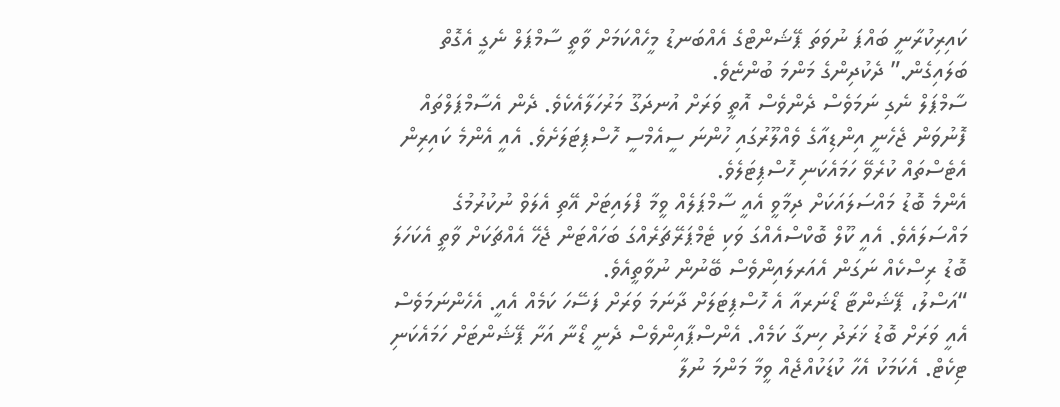ކައިރިކުރާނީ ބައްޕަ ނުވަތަ ޕޭޝަންޓްގެ އެއްބަނޑު މީހެއްކަމަށް ވާތީ ސާމްޕަލް ނެގީ އެގޮތް ބަލައިގެން.” ދެކުދިންގެ މަންމަ ބުންޏެވެ.
ސާމްޕަލް ނެގި ނަމަވެސް ދެންވެސް އޮތީ ވަރަށް އުނދަގޫ މަރުހަލާއެކެވެ. ދެން އެސާމްޕަލްތައް ފޮނުވަން ޖެހެނީ އިންޑިއާގެ ވެއްލޫރުގައި ހުންނަ ސީއެމްސީ ހޮސްޕިޓަލަށެވެ. އެއީ އެންމެ ކައިރިން އެޓެސްތައް ކުރެވޭ ހަމައެކަނި ހޮސްޕިޓަލެވެ.
އެންމެ ބޮޑު މައްސަލައަކަށް ދިމާވީ އެއީ ސާމްޕަލެއް ވީމާ ފްލައިޓަށް އޭތި އެލަވް ނުކުރުމުގެ މައްސަލައެވެ. އެއީ ކޫލް ބޮކްސްއެއްގަ ވަކި ޓެމްޕަރޭޗަރެއްގަ ބަހައްޓަން ޖެހޭ އެއްޗަކަށް ވާތީ އެކަހަލަ ބޮޑު ރިސްކެއް ނަގަން އެއަރލައިންވެސް ބޭނުން ނުވާތީއެވެ.
“އަސްލު، ޕޭޝަންޓާ ޑޯނަރއާ އެ ހޮސްޕިޓަލަށް ދާނަމަ ވަރަށް ފަސޭހަ ކަމެއް އެއީ. އެހެންނަމަވެސް އެއީ ވަރަށް ބޮޑު ޚަރަދު ހިނގާ ކަމެއް. އެންސްޕާއިންވެސް ދެނީ ޑޯނާ އަށާ ޕޭޝަންޓަށް ހަމައެކަނި ޓިކެޓް. އެކަމަކު އެހާ ކުޑަކުއްޖެއް ވީމާ މަންމަ ނުލާ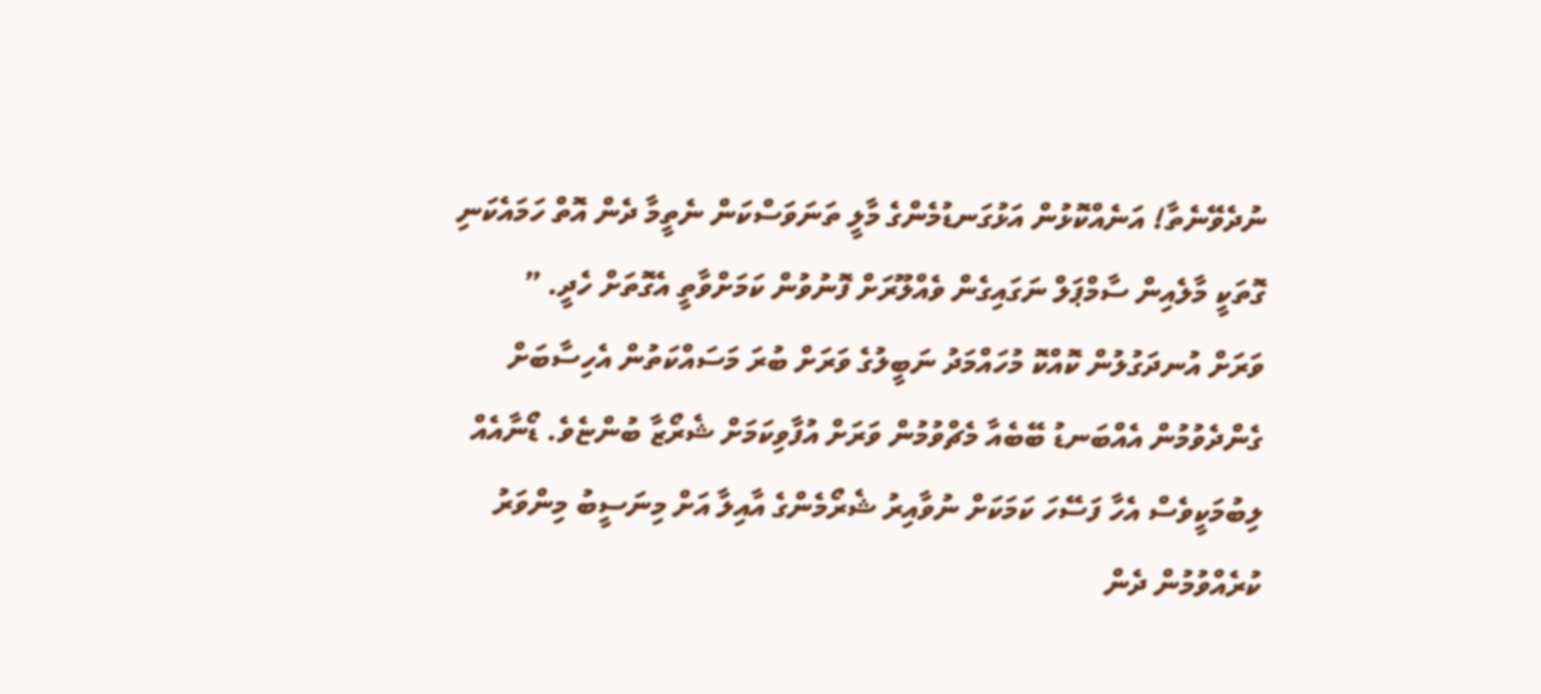ނުދެވޭނެތާ! އަނެއްކޮޅުން އަޅުގަނޑުމެންގެ މާލީ ތަނަވަސްކަން ނެތީމާ ދެން އޮތް ހަމައެކަނި ގޮތަކީ މާލެއިން ސާމްޕަލް ނަގައިގެން ވެއްލޫރަށް ފޮނުވުން ކަމަށްވާތީ އެގޮތަށް ހެދީ. ”
ވަރަށް އުނދަގުލުން ކޮއްކޮ މުހައްމަދު ނަބީލުގެ ވަރަށް ބުރަ މަސައްކަތުން އެހިސާބަށް ގެންދެވުމުން އެއްބަނޑު ބޭބެއާ މެޗްވުމުން ވަރަށް އުފާވިކަމަށް ޝެރޯޒާ ބުންޏެވެ. ޑޯނާއެއް ލިބުމަކީވެސް އެހާ ފަސޭހަ ކަމަކަށް ނުވާއިރު ޝެރޯމެންގެ އާއިލާ އަށް މިނަސީބު މިންވަރު ކުރެއްވުމުން ދެން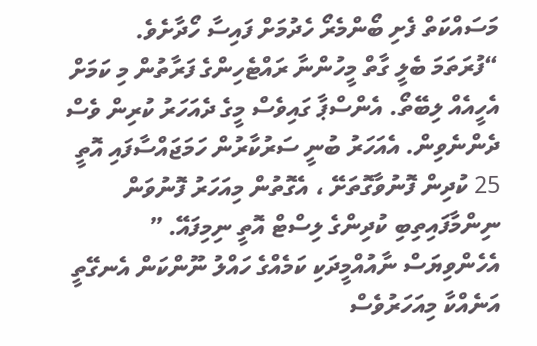މަސައްކަތް ފެށި ބޯންމެރޯ ހެދުމަށް ފައިސާ ހޯދާށެވެ.
“ފުރަތަމަ ބެލީ ގާތް މީހުންނާ ރައްޓެހިންގެ ފަރާތުން މި ކަމަށް އެހީއެއް ލިބޭތޯ. އެންސްޕާ ގައިވެސް މީގެ ދެއަހަރު ކުރިން ވެސް ދެންނެވިން. އެއަހަރު ބުނީ ސަރުކާރުން ހަމަޖައްސާފައި އޮތީ 25 ކުދިން ފޮނުވާގޮތަށޭ ، އެގޮތުން މިއަހަރު ފޮނުވަން ނިންމާފައިތިބި ކުދިންގެ ލިސްޓް އޮތީ ނިމިފައޭ. ”
އެހެންވިޔަސް ނާއުއްމީދަކި ކަމެއްގެ ހައްލު ނޫންކަން އެނގޭތީ އަނެއްކާ މިއަހަރުވެސް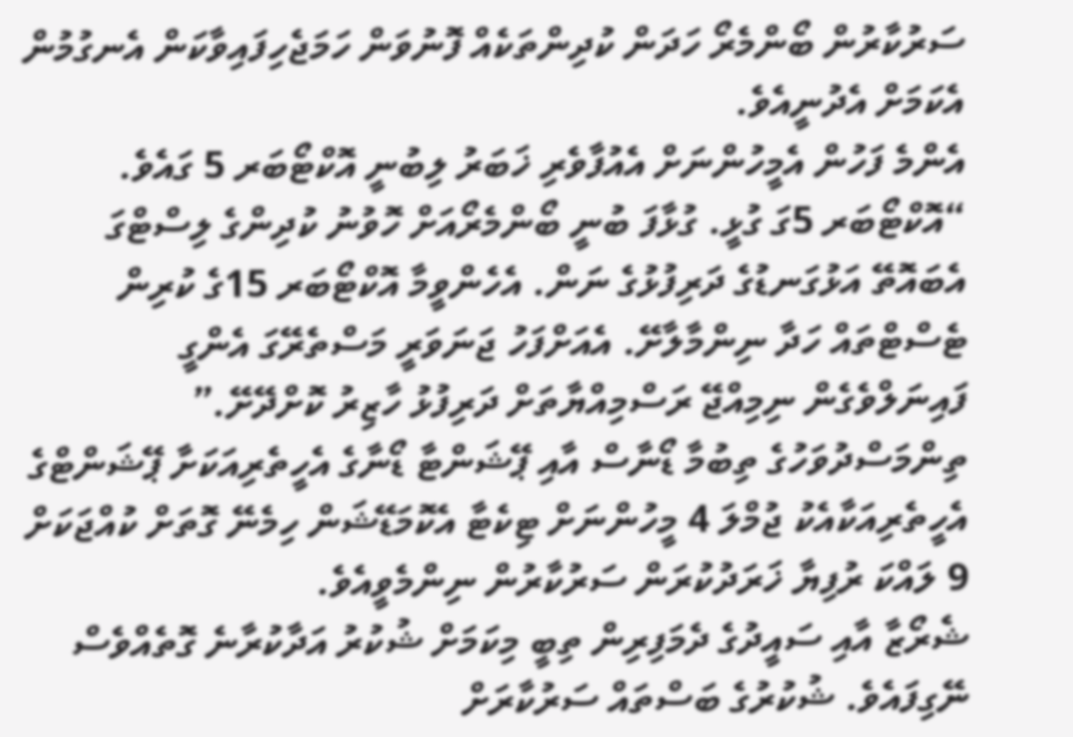ސަރުކާރުން ބޯންމެރޯ ހަދަން ކުދިންތަކެއް ފޮނުވަން ހަމަޖެހިފައިވާކަން އެނގުމުން އެކަމަށް އެދުނީއެވެ.
އެންމެ ފަހުން އެމީހުންނަށް އެއުފާވެރި ޚަބަރު ލިބުނީ އޮކްޓޯބަރ 5 ގައެވެ.
“އޮކްޓޯބަރ 5ގަ ގުޅީ. ގުޅާފަ ބުނީ ބޯންމެރޯއަށް ހޮވުނު ކުދިންގެ ލިސްޓްގަ އެބައޮތޭ އަޅުގަނޑުގެ ދަރިފުޅުގެ ނަން. އެހެންވީމާ އޮކްޓޯބަރ 15ގެ ކުރިން ޓެސްޓްތައް ހަދާ ނިންމާލާށޭ. އެއަށްފަހު ޖަނަވަރީ މަސްތެރޭގަ އެންގީ ފައިނަލްވެގެން ނިމިއްޖޭ ރަސްމިއްޔާތަށް ދަރިފުޅު ހާޒިރު ކޮށްދޭށޭ.”
ތިންމަސްދުވަހުގެ ތިބުމާ ޑޯނާސް އާއި ޕޭޝަންޓާ ޑޯނާގެ އެހީތެރިއަކަށާ ޕޭޝަންޓްގެ އެހީތެރިއަކާއެކު ޖުމްލަ 4 މީހުންނަށް ޓިކެޓާ އެކޮމަޑޭޝަން ހިމެނޭ ގޮތަށް ކުއްޖަކަށް 9 ލައްކަ ރުފިޔާ ޚަރަދުކުރަން ސަރުކާރުން ނިންމެވީއެވެ.
ޝެރޯޒާ އާއި ސައީދުގެ ދެމަފިރިން ތިބީ މިކަމަށް ޝުކުރު އަދާކުރާނެ ގޮތެއްވެސް ނޭގިފައެވެ. ޝުކުރުގެ ބަސްތައް ސަރުކާރަށް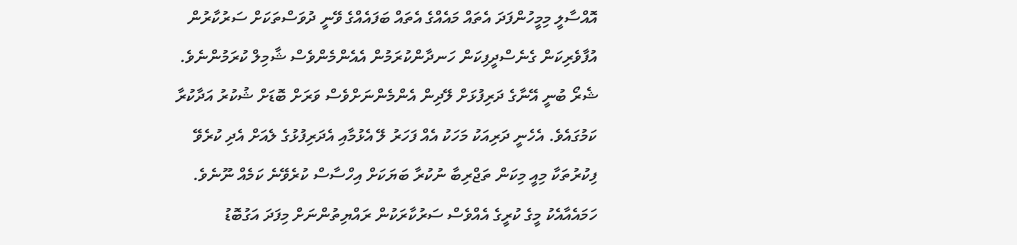އޮއްސާލީ މިމީހުންފަދަ އެތައް މައެއްގެ އެތައް ބަފައެއްގެ ވޭނީ ދުވަސްތަކަށް ސަރުކާރުން އުފާވެރިކަން ގެނެސްދީފިކަން ހަނދާންކުރަމުން އެއެންމެންވެސް ޝާމިލް ކުރަމުންނެވެ.
ޝެރޯ ބުނީ އޭނާގެ ދަރިފުޅަށް ލޭދިން އެންމެންނަށްވެސް ވަރަށް ބޮޑަށް ޝުކުރު އަދާކުރާ ކަމުގައެވެ. އެހެނީ ދަރިއަކު މަހަކު އެއް ފަހަރު ލޭ އެޅުމާއި އެދަރިފުޅުގެ ލެއަށް އެދި ކުރެވޭ ފިކުރުތަކާ މިއީ މިކަން ތަޖްރިބާ ނުކުރާ ބަޔަކަށް އިހްސާސް ކުރެވޭނެ ކަމެއް ނޫނެވެ. ހަމައެއާއެކު މީގެ ކުރީގެ އެއްވެސް ސަރުކާރަކުން ރައްޔިތުންނަށް މިފަދަ އަގުބޮޑު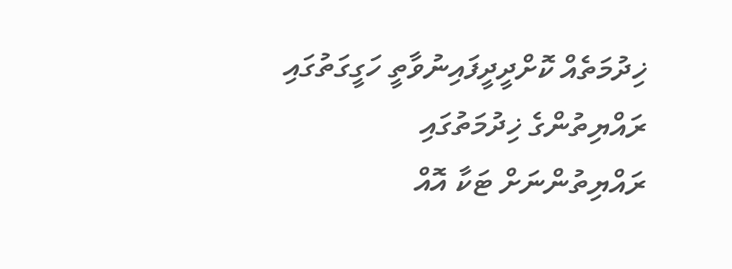ޚިދުމަތެއް ކޮށްދީދީފައިނުވާތީ ހަގީގަތުގައި ރައްޔިތުންގެ ޚިދުމަތުގައި ރައްޔިތުންނަށް ޓަކާ އޮއް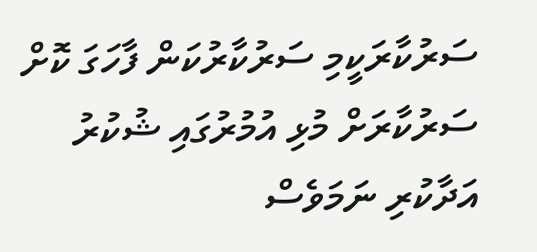ސަރުކާރަކީމި ސަރުކާރުކަން ފާހަގަ ކޮށް ސަރުކާރަށް މުޅި އުމުރުގައި ޝުކުރު އަދާކުރި ނަމަވެސް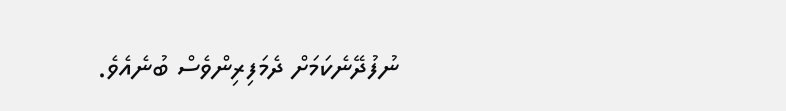ނުފުދޭނެކަމަށް ދެމަފިރިންވެސް ބުނެއެވެ.